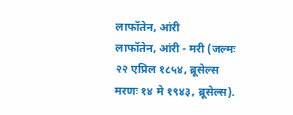लाफॉतेन, आंरी
लाफॉतेन, आंरी - मरी (जल्मः २२ एप्रिल १८५४, ब्रूसेल्स मरणः १४ मे १९४३, ब्रूसेल्स).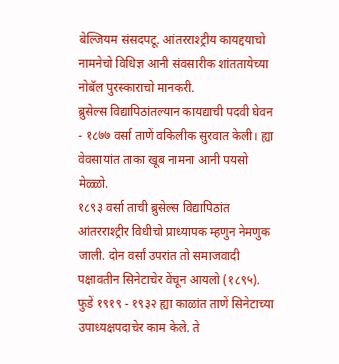बेल्जियम संसदपटू. आंतरराश्ट्रीय कायद्दयाचो नामनेचो विधिज्ञ आनी संवसारीक शांततायेच्या नोबॅल पुरस्काराचो मानकरी.
ब्रुसेल्स विद्यापिठांतल्यान कायद्याची पदवी घेवन - १८७७ वर्सा ताणें वकिलीक सुरवात केली। ह्या वेवसायांत ताका खूब नामना आनी पयसो मेळ्ळो.
१८९३ वर्सा ताची ब्रुसेल्स विद्यापिठांत आंतरराश्ट्रीर विधीचो प्राध्यापक म्हणुन नेमणुक जाली. दोन वर्सां उपरांत तो समाजवादी पक्षावतीन सिनेटाचेर वेंचून आयलो (१८९५). फुडें १९१९ - १९३२ ह्या काळांत ताणें सिनेटाच्या उपाध्यक्षपदाचेर काम केले. ते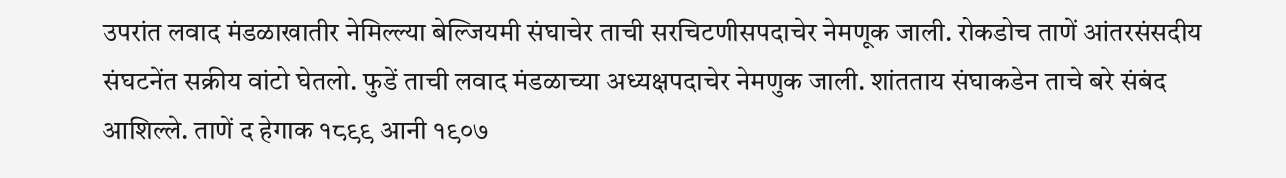उपरांत लवाद मंडळाखातीर नेमिल्ल्या बेल्जियमी संघाचेर ताची सरचिटणीसपदाचेर नेमणूक जाली. रोकडोच ताणें आंतरसंसदीय संघटनेंत सक्रीय वांटो घेतलो. फुडें ताची लवाद मंडळाच्या अध्यक्षपदाचेर नेमणुक जाली. शांतताय संघाकडेन ताचे बरे संबंद आशिल्ले. ताणें द हेगाक १८९९ आनी १९०७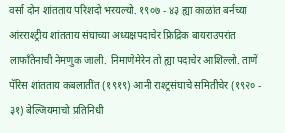वर्सा दोन शांतताय परिशदो भरयल्यो. १९०७ - ४३ ह्या काळांत बर्नच्या आंरराश्ट्रीय शांतताय संघाच्या अध्यक्षपदाचेर फ्रिद्रिक बायराउपरांत लाफॉंतेनाची नेमणुक जाली. निमाणेमेरेन तो ह्या पदाचेर आशिल्लो. ताणें पॅरिस शांतताय कबलातींत (१९१९) आनी राश्ट्रसंघाचे समितीचेर (१९२० - ३१) बेल्जियमाचो प्रतिनिधी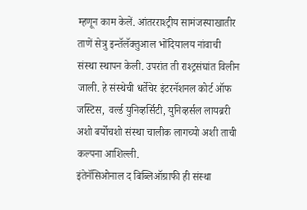म्हणून काम केलें. आंतरराश्ट्रीय सामंजस्याखातीर ताणें सेत्रु इन्तॅलॅक्तुआल भोंदियालय नांवाची संस्था स्थापन केली. उपरांत ती राश्ट्रसंघांत विलीन जाली. हे संस्थेची धर्तेचेर इंटरनॅशनल कोर्ट ऑफ जस्टिस, वर्ल्ड युनिव्हर्सिटी, युनिव्हर्सल लायब्ररी अशो बर्योचशो संस्था चालीक लागच्यो अशी ताची कल्पना आशिल्ली.
इंतेनॅसिओनाल द बिब्लिऑग्राफी ही संस्था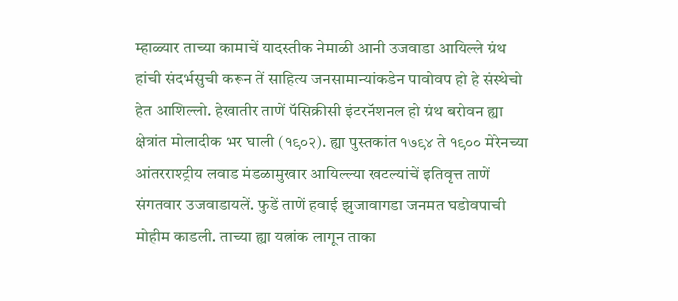म्हाळ्यार ताच्या कामाचें यादस्तीक नेमाळी आनी उजवाडा आयिल्ले ग्रंथ हांची संदर्भसुची करून तें साहित्य जनसामान्यांकडेन पावोवप हो हे संस्थेचो हेत आशिल्लो. हेखातीर ताणें पॅसिक्रीसी इंटरनॅशनल हो ग्रंथ बरोवन ह्या क्षेत्रांत मोलादीक भर घाली (१९०२). ह्या पुस्तकांत १७९४ ते १९०० मेरेनच्या आंतरराश्ट्रीय लवाड मंडळामुखार आयिल्ल्या खटल्यांचें इतिवृत्त ताणें संगतवार उजवाडायलें. फुडें ताणें हवाई झुजावागडा जनमत घडोवपाची मोहीम काडली. ताच्या ह्या यत्नांक लागून ताका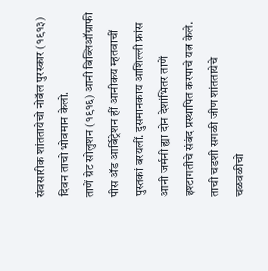संवसारीक शांततायेचो नोबॅल पुरस्कार (१९१३) दिवन ताचो भोवमान केलो.
ताणें ग्रेट सोलुशन (१९१६) आनी बिब्लिऑग्राफी पीस ॲड आर्बिट्रेशन हीं आनीकय म्हतवाचीं पुस्तकां बरयलीं. दुसमानकाय आशिल्ली फ्रांस आनी जर्मनी ह्या दोन देशांभितर ताणें इश्टागतीचे संबंद प्रस्थापित करपाचे यत्न केले. ताची चडशी सगळी जीण शांततायेचे चळवळीचो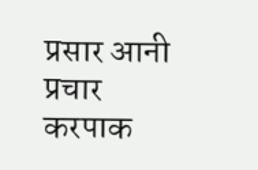प्रसार आनी प्रचार करपाक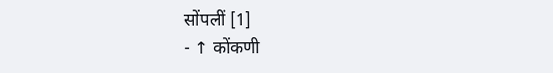सोंपलीं [1]
- ↑ कोंकणी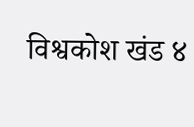विश्वकोश खंड ४